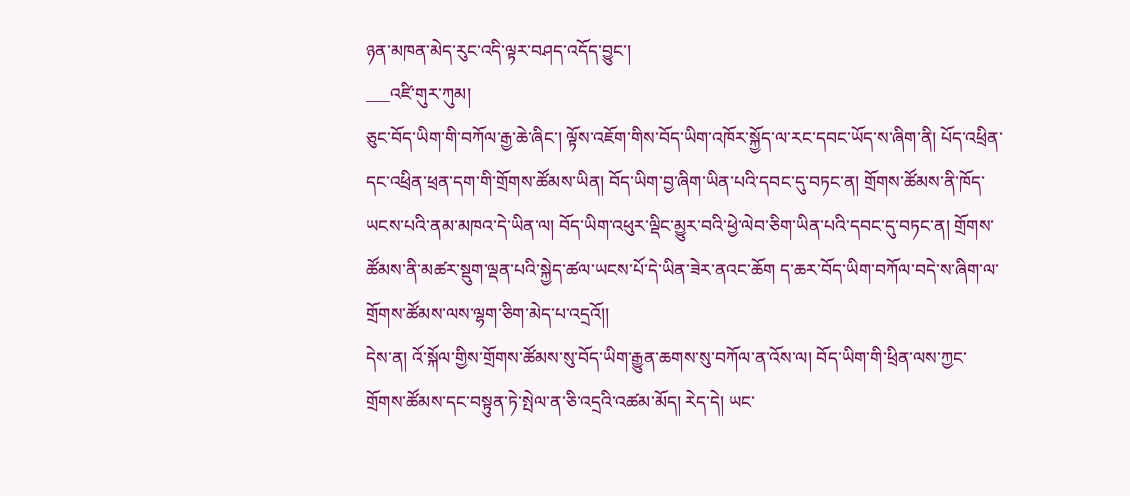ཉན་མཁན་མེད་རུང་འདི་ལྟར་བཤད་འདོད་བྱུང་།
___འཛི་གུར་ཀུམ།
ཅུང་བོད་ཡིག་གི་བཀོལ་རྒྱ་ཆེ་ཞིང་། ལྟོས་འཇོག་གིས་བོད་ཡིག་འཁོར་སྐྱོད་ལ་རང་དབང་ཡོད་ས་ཞིག་ནི། པོད་འཕྲིན་དང་འཕྲིན་ཕྲན་དག་གི་གྲོགས་ཚོམས་ཡིན། བོད་ཡིག་བྱ་ཞིག་ཡིན་པའི་དབང་དུ་བཏང་ན། གྲོགས་ཚོམས་ནི་ཁོད་ཡངས་པའི་ནམ་མཁའ་དེ་ཡིན་ལ། བོད་ཡིག་འཕུར་ལྡིང་མྱུར་བའི་ཕྱེ་ལེབ་ཅིག་ཡིན་པའི་དབང་དུ་བཏང་ན། གྲོགས་ཚོམས་ནི་མཚར་སྡུག་ལྡན་པའི་སྐྱེད་ཚལ་ཡངས་པོ་དེ་ཡིན་ཟེར་ནའང་ཆོག ད་ཆར་བོད་ཡིག་བཀོལ་བདེ་ས་ཞིག་ལ་གྲོགས་ཚོམས་ལས་ལྷག་ཅིག་མེད་པ་འདྲའོ།།
དེས་ན། འོ་སྐོལ་གྱིས་གྲོགས་ཚོམས་སུ་བོད་ཡིག་རྒྱུན་ཆགས་སུ་བཀོལ་ན་འོས་ལ། བོད་ཡིག་གི་ཕྲིན་ལས་ཀྱང་གྲོགས་ཚོམས་དང་བསྟུན་ཏེ་སྤེལ་ན་ཅི་འདྲའི་འཚམ་མོད། རེད་དེ། ཡང་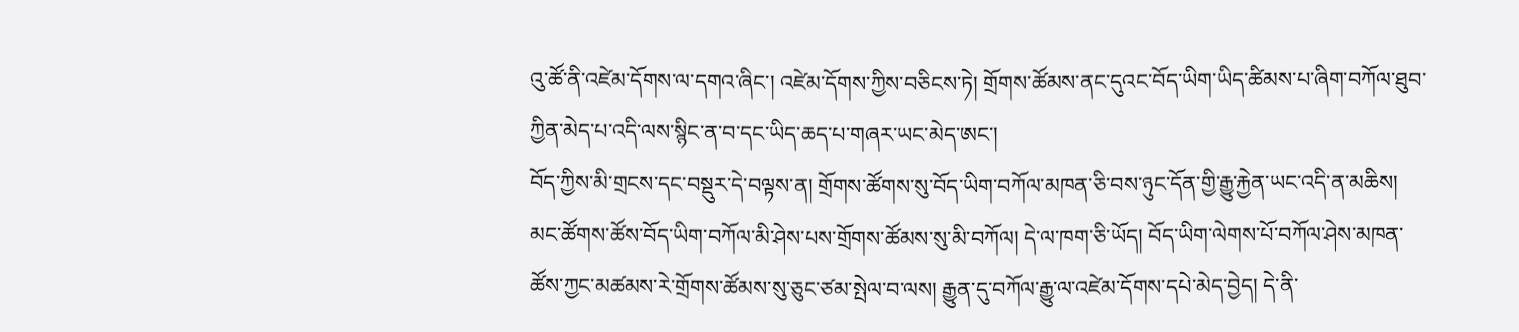འུ་ཚོ་ནི་འཛེམ་དོགས་ལ་དགའ་ཞིང་། འཛེམ་དོགས་ཀྱིས་བཅིངས་ཏེ། གྲོགས་ཚོམས་ནང་དུའང་བོད་ཡིག་ཡིད་ཚིམས་པ་ཞིག་བཀོལ་ཐུབ་ཀྱིན་མེད་པ་འདི་ལས་སྙིང་ན་བ་དང་ཡིད་ཆད་པ་གཞར་ཡང་མེད་ཨང་།
བོད་ཀྱིས་མི་གྲངས་དང་བསྡུར་དེ་བལྟས་ན། གྲོགས་ཚོགས་སུ་བོད་ཡིག་བཀོལ་མཁན་ཅི་བས་ཉུང་དོན་གྱི་རྒྱུ་རྐྱེན་ཡང་འདི་ན་མཆིས། མང་ཚོགས་ཚོས་བོད་ཡིག་བཀོལ་མི་ཤེས་པས་གྲོགས་ཚོམས་སུ་མི་བཀོལ། དེ་ལ་ཁག་ཅི་ཡོད། བོད་ཡིག་ལེགས་པོ་བཀོལ་ཤེས་མཁན་ཚོས་ཀྱང་མཚམས་རེ་གྲོགས་ཚོམས་སུ་ཅུང་ཙམ་སྤེལ་བ་ལས། རྒྱུན་དུ་བཀོལ་རྒྱུ་ལ་འཛེམ་དོགས་དཔེ་མེད་བྱེད། དེ་ནི་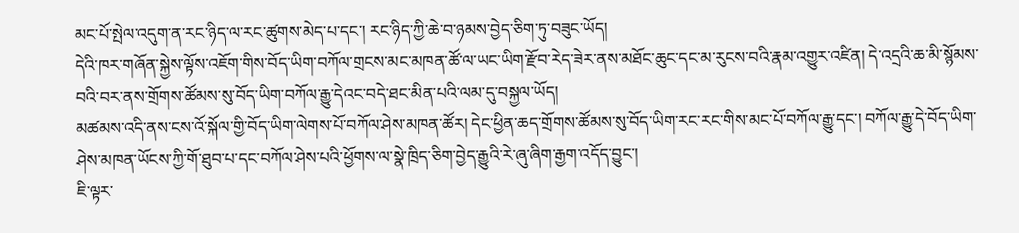མང་པོ་སྤེལ་འདུག་ན་རང་ཉིད་ལ་རང་ཚུགས་མེད་པ་དང་། རང་ཉིད་ཀྱི་ཆེ་བ་ཉམས་བྱེད་ཅིག་ཏུ་བཟུང་ཡོད།
དེའི་ཁར་གཞོན་སྐྱེས་ལྟོས་འཇོག་གིས་བོད་ཡིག་བཀོལ་གྲངས་མང་མཁན་ཚོ་ལ་ཡང་ཡིག་རྫོབ་རེད་ཟེར་ནས་མཐོང་ཆུང་དང་མ་རུངས་བའི་རྣམ་འགྱུར་འཛིན། དེ་འདྲའི་ཆ་མི་སྙོམས་བའི་བར་ནས་གྲོགས་ཚོམས་སུ་བོད་ཡིག་བཀོལ་རྒྱུ་དེའང་བདེ་ཐང་མིན་པའི་ལམ་དུ་བསྐྱལ་ཡོད།
མཚམས་འདི་ནས་ངས་འོ་སྐོལ་གྱི་བོད་ཡིག་ལེགས་པོ་བཀོལ་ཤེས་མཁན་ཚོར། དེང་ཕྱིན་ཆད་གྲོགས་ཚོམས་སུ་བོད་ཡིག་རང་རང་གིས་མང་པོ་བཀོལ་རྒྱུ་དང་། བཀོལ་རྒྱུ་དེ་བོད་ཡིག་ཤེས་མཁན་ཡོངས་ཀྱི་གོ་ཐུབ་པ་དང་བཀོལ་ཤེས་པའི་ཕྱོགས་ལ་སྣེ་ཁྲིད་ཅིག་བྱེད་རྒྱུའི་རེ་ཞུ་ཞིག་རྒྱག་འདོད་བྱུང་།
ཇི་ལྟར་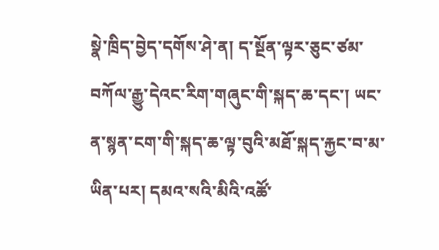སྣེ་ཁྲིད་བྱེད་དགོས་ཤེ་ན། ད་སྔོན་ལྟར་ཅུང་ཙམ་བཀོལ་རྒྱུ་དེའང་རིག་གཞུང་གི་སྐད་ཆ་དང་། ཡང་ན་སྙན་ངག་གི་སྐད་ཆ་ལྟ་བུའི་མཐོ་སྐད་རྐྱང་བ་མ་ཡིན་པར། དམའ་སའི་མིའི་འཚོ་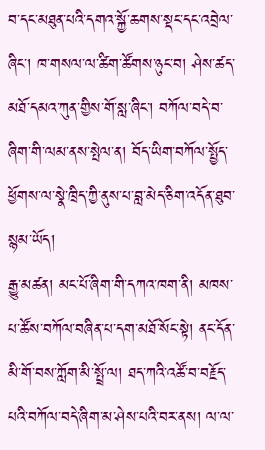བ་དང་མཐུན་པའི་དགའ་སྐྱོ་ཆགས་སྡང་དང་འབྲེལ་ཞིང་། ཁ་གསལ་ལ་ཚིག་ཚོགས་ཉུང་བ། ཤེས་ཚད་མཐོ་དམའ་ཀུན་གྱིས་གོ་སླ་ཞིང་། བཀོལ་བདེ་བ་ཞིག་གི་ལམ་ནས་སྤེལ་ན། བོད་ཡིག་བཀོལ་སྤྱོད་ཕྱོགས་ལ་སྣེ་ཁྲིད་ཀྱི་ནུས་པ་བླ་མེད་ཅིག་འདོན་ཐུབ་སྙམ་ཡོད།
རྒྱུ་མཚན། མང་པོ་ཞིག་གི་དཀའ་ཁག་ནི། མཁས་པ་ཚོས་བཀོལ་བཞིན་པ་དག་མཐོ་སོང་སྟེ། ནང་དོན་མི་གོ་བས་ཀློག་མི་སྤྲོ་ལ། ཐད་ཀའི་འཚོ་བ་བརྗོད་པའི་བཀོལ་བདེ་ཞིག་མ་ཤེས་པའི་བར་ནས། ལ་ལ་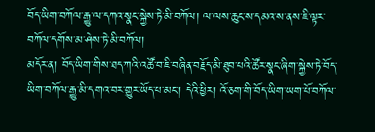བོད་ཡིག་བཀོལ་རྒྱུ་ལ་དཀའ་སྣང་སྐྱེས་ཏེ་མི་བཀོལ། ལ་ལས་ཆུང་ས་དམའ་ས་ནས་ཇི་ལྟར་བཀོལ་དགོས་མ་ཤེས་ཏེ་མི་བཀོལ།
མདོར་ན། བོད་ཡིག་གིས་ཐད་ཀའི་འཚོ་བ་ཇི་བཞིན་བརྗོད་མི་ཐུབ་པའི་ཚོར་སྣང་ཞིག་སྐྱེས་ཏེ་བོད་ཡིག་བཀོལ་རྒྱུ་མི་དགའ་བར་གྱུར་ཡོད་པ་མང་། དེའི་ཕྱིར། འོ་ཅག་གི་བོད་ཡིག་ཡག་པོ་བཀོལ་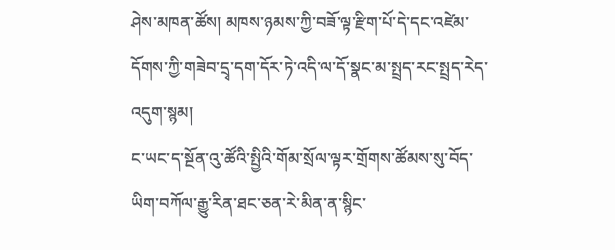ཤེས་མཁན་ཚོས། མཁས་ཉམས་ཀྱི་བཟོ་ལྟ་རྫིག་པོ་དེ་དང་འཛེམ་དོགས་ཀྱི་གཟེབ་དྲྭ་དག་དོར་ཏེ་འདི་ལ་དོ་སྣང་མ་སྤྲད་རང་སྤྲད་རེད་འདུག་སྙམ།
ང་ཡང་ད་སྔོན་འུ་ཚོའི་སྤྱིའི་གོམ་སྲོལ་ལྟར་གྲོགས་ཚོམས་སུ་བོད་ཡིག་བཀོལ་རྒྱུ་རིན་ཐང་ཅན་རེ་མིན་ན་སྙིང་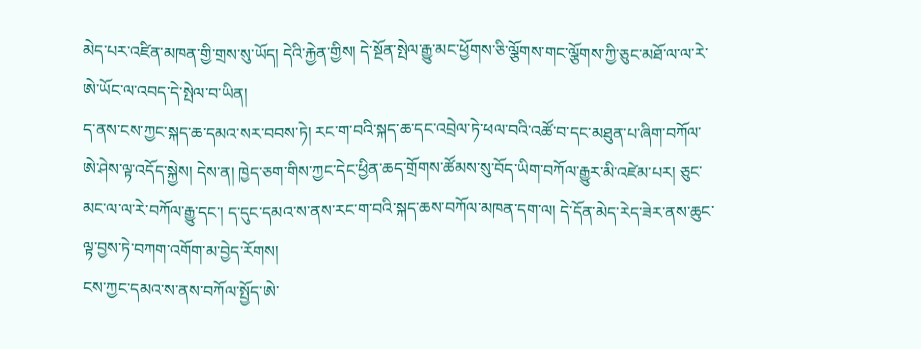མེད་པར་འཛིན་མཁན་གྱི་གྲས་སུ་ཡོད། དེའི་རྐྱེན་གྱིས། དེ་སྔོན་སྤེལ་རྒྱུ་མང་ཕྱོགས་ཅི་ལྕོགས་གང་ལྕོགས་ཀྱི་ཅུང་མཐོ་ལ་ལ་རེ་ཨེ་ཡོང་ལ་འབད་དེ་སྤེལ་བ་ཡིན།
ད་ནས་ངས་ཀྱང་སྐད་ཆ་དམའ་སར་བབས་ཏེ། རང་ག་བའི་སྐད་ཆ་དང་འབྲེལ་ཏེ་ཕལ་བའི་འཚོ་བ་དང་མཐུན་པ་ཞིག་བཀོལ་ཨེ་ཤེས་ལྟ་འདོད་སྐྱེས། དེས་ན། ཁྱེད་ཅག་གིས་ཀྱང་དེང་ཕྱིན་ཆད་གྲོགས་ཚོམས་སུ་བོད་ཡིག་བཀོལ་རྒྱུར་མི་འཛེམ་པར། ཅུང་མང་ལ་ལ་རེ་བཀོལ་རྒྱུ་དང་། ད་དུང་དམའ་ས་ནས་རང་ག་བའི་སྐད་ཆས་བཀོལ་མཁན་དག་ལ། དེ་དོན་མེད་རེད་ཟེར་ནས་ཆུང་ལྟ་བྱས་ཏེ་བཀག་འགོག་མ་བྱེད་རོགས།
ངས་ཀྱང་དམའ་ས་ནས་བཀོལ་སྤྱོད་ཨེ་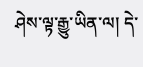ཤེས་ལྟ་རྒྱུ་ཡིན་ལ། དེ་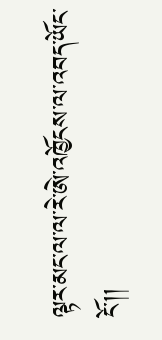ལྟར་མང་ལ་ལ་རེ་ཨེ་འཁྱོངས་ལ་འབད་ཡོང་ངོ་།།